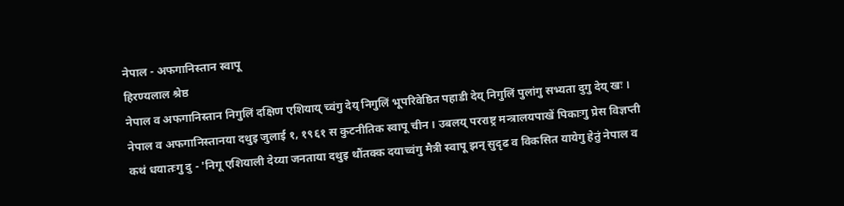नेपाल - अफगानिस्तान स्वापू
हिरण्यलाल श्रेष्ठ
नेपाल व अफगानिस्तान निगुलिं दक्षिण एशियाय् च्वंगु देय् निगुलिं भूपरिवेष्ठित पहाडी देय् निगुलिं पुलांगु सभ्यता दुगु देय् खः । नेपाल व अफगानिस्तानया दथुइ जुलाई १, १९६१ स कुटनीतिक स्वापू चीन । उबलय् परराष्ट्र मन्त्रालयपाखें पिकाःगु प्रेस विज्ञप्ती कथं धयातःगु दु - 'निगू एशियाली देय्या जनताया दथुइ थौंतक्क दयाच्वंगु मैत्री स्वापू झन् सुदृढ व विकसित यायेगु हेतुं नेपाल व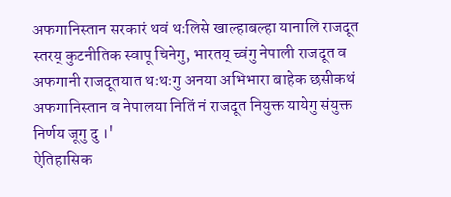अफगानिस्तान सरकारं थवं थःलिसे खाल्हाबल्हा यानालि राजदूत स्तरय् कुटनीतिक स्वापू चिनेगु, भारतय् च्वंगु नेपाली राजदूत व अफगानी राजदूतयात थःथःगु अनया अभिभारा बाहेक छसीकथं अफगानिस्तान व नेपालया नितिं नं राजदूत नियुक्त यायेगु संयुक्त निर्णय जूगु दु ।'
ऐतिहासिक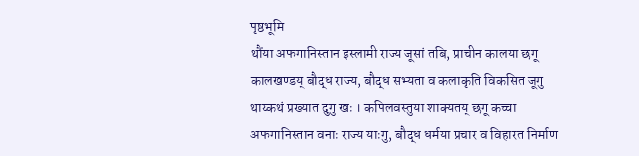पृष्ठभूमि
थौंया अफगानिस्तान इस्लामी राज्य जूसां तबि, प्राचीन कालया छगू कालखण्डय् बौद्ध राज्य, बौद्ध सभ्यता व कलाकृति विकसित जूगु थाय्कथं प्रख्यात दुगु खः । कपिलवस्तुया शाक्यतय् छगू कच्चा अफगानिस्तान वनाः राज्य याःगु, बौद्ध धर्मया प्रचार व विहारत निर्माण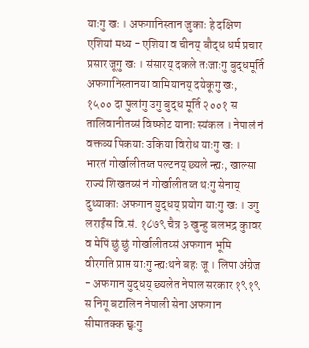याःगु खः । अफगानिस्तान जुकाः हे दक्षिण एशियां मध्य - एशिया व चीनय् बौद्ध धर्म प्रचार प्रसार जूगु खः । संसारय् दकले तःजाःगु बुद्धमूर्ति अफगानिस्तानया वामियानय् दयेकूगु खः, १५०० दा पुलांगु उगु बुद्ध मूर्ति २००१ स तालिवानीतय्सं विष्फोट यानाः स्यंकल । नेपालं नं वक्तव्य पिकयाः उकिया विरोध याःगु खः । भारतं गोर्खालीतय्त पल्टनय् छ्यले न्ह्यः, खाल्सा राज्यं शिखतय्सं नं गोर्खालीतय्त थःगु सेनाय् दुथ्याकाः अफगान युद्धय् प्रयोग याःगु खः । उगु लराईंस वि.सं. १८७९ चैत्र ३ खुन्हु बलभद्र कुावर व मेपिं छुं छुं गोर्खालीतय्सं अफगान भूमि वीरगति प्राप्त याःगु न्ह्यःथने बहः जू । लिपा अंग्रेज - अफगान युद्धय् छ्यलेत नेपाल सरकार १९१९ स निगू बटालिन नेपाली सेना अफगान सीमातक्क छ्वःगु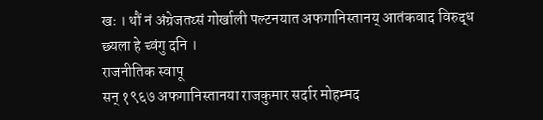खः । थौं नं अंग्रेजतय्सं गोर्खाली पल्टनयात अफगानिस्तानय् आतंकवाद विरुद्ध छ्यला हे च्वंगु दनि ।
राजनीतिक स्वापू
सन् १९६७ अफगानिस्तानया राजकुमार सर्दार मोहम्मद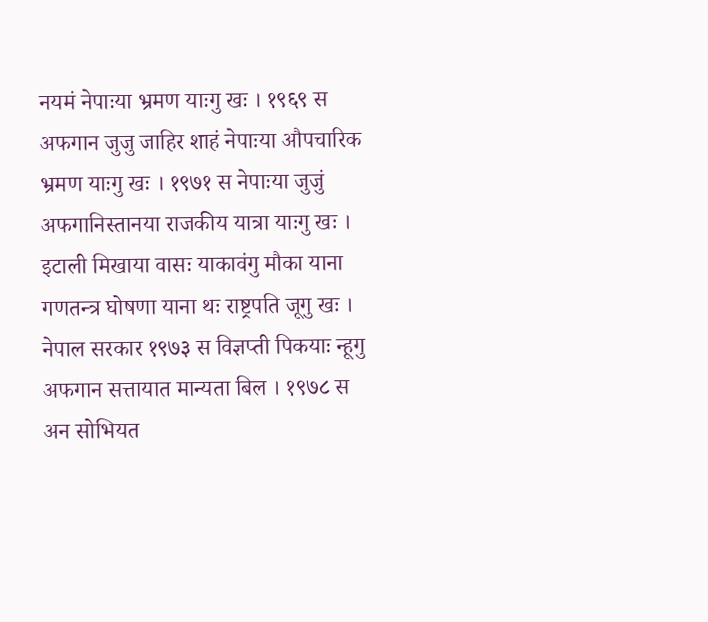नयमं नेपाःया भ्रमण याःगु खः । १९६९ स अफगान जुजु जाहिर शाहं नेपाःया औपचारिक भ्रमण याःगु खः । १९७१ स नेपाःया जुजुं अफगानिस्तानया राजकीय यात्रा याःगु खः । इटाली मिखाया वासः याकावंगु मौका याना गणतन्त्र घोषणा याना थः राष्ट्रपति जूगु खः । नेपाल सरकार १९७३ स विज्ञप्ती पिकयाः न्हूगु अफगान सत्तायात मान्यता बिल । १९७८ स अन सोभियत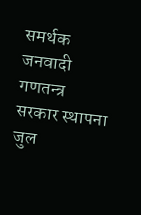समर्थक जनवादी गणतन्त्र सरकार स्थापना जुल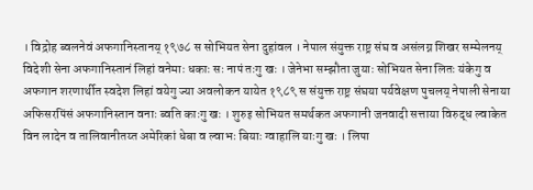। विद्रोह ब्वलनेवं अफगानिस्तानय् १९७८ स सोभियत सेना दुहांवल । नेपाल संयुक्त राष्ट्र संघ व असंलग्न शिखर सम्मेलनय् विदेशी सेना अफगानिस्तानं लिहां वनेमाः धकाः सः नापं तःगु खः । जेनेभा सम्झौता जुयाः सोभियत सेना लितः यंकेगु व अफगान शरणार्थीत स्वदेश लिहां वयेगु ज्या अवलोकन यायेत १९८९ स संयुक्त राष्ट्र संघया पर्यवेक्षण पुचलय् नेपाली सेनाया अफिसरपिंसं अफगानिस्तान वनाः ब्वति काःगु खः । शुरुइ सोभियत समर्थकत अफगानी जनवादी सत्ताया विरुद्ध ल्वाकेत विन लादेन व तालिवानीतय्त अमेरिकां धेबा व ल्वाभः बियाः ग्वाहालि याःगु खः । लिपा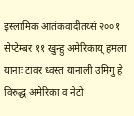इस्लामिक आतंकवादीतय्सं २००१ सेप्टेम्बर ११ खुन्हु अमेरिकाय् हमला यानाः टावर ध्वस्त यानाली उमिगु हे विरुद्ध अमेरिका व नेटो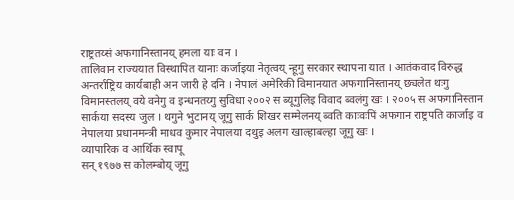राष्ट्रतय्सं अफगानिस्तानय् हमला याः वन ।
तालिवान राज्ययात विस्थापित यानाः कर्जाइया नेतृत्वय् न्हूगु सरकार स्थापना यात । आतंकवाद विरुद्ध अन्तर्राष्ट्रिय कार्यबाही अन जारी हे दनि । नेपालं अमेरिकी विमानयात अफगानिस्तानय् छ्यलेत थःगु विमानस्तलय् वये वनेगु व इन्धनतय्गु सुविधा २००२ स ब्यूगुलिइ विवाद ब्वलंगु खः । २००५ स अफगानिस्तान सार्कया सदस्य जुल । थगुने भुटानय् जूगु सार्क शिखर सम्मेलनय् ब्वति काःवःपिं अफगान राष्ट्रपति कार्जाइ व नेपालया प्रधानमन्त्री माधव कुमार नेपालया दथुइ अलग खाल्हाबल्हा जूगु खः ।
व्यापारिक व आर्थिक स्वापू
सन् १९७७ स कोलम्बोय् जूगु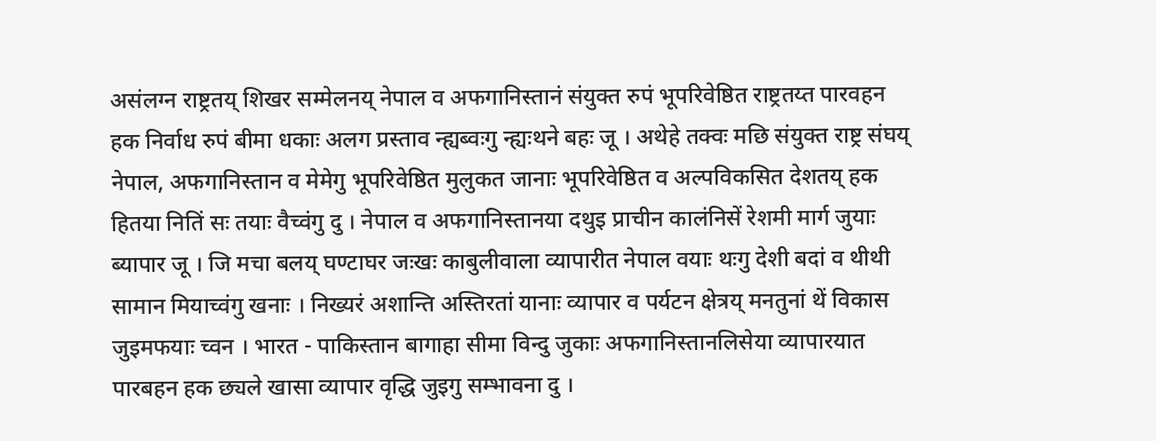असंलग्न राष्ट्रतय् शिखर सम्मेलनय् नेपाल व अफगानिस्तानं संयुक्त रुपं भूपरिवेष्ठित राष्ट्रतय्त पारवहन हक निर्वाध रुपं बीमा धकाः अलग प्रस्ताव न्ह्यब्वःगु न्ह्यःथने बहः जू । अथेहे तक्वः मछि संयुक्त राष्ट्र संघय् नेपाल, अफगानिस्तान व मेमेगु भूपरिवेष्ठित मुलुकत जानाः भूपरिवेष्ठित व अल्पविकसित देशतय् हक हितया नितिं सः तयाः वैच्वंगु दु । नेपाल व अफगानिस्तानया दथुइ प्राचीन कालंनिसें रेशमी मार्ग जुयाः ब्यापार जू । जि मचा बलय् घण्टाघर जःखः काबुलीवाला व्यापारीत नेपाल वयाः थःगु देशी बदां व थीथी सामान मियाच्वंगु खनाः । निख्यरं अशान्ति अस्तिरतां यानाः व्यापार व पर्यटन क्षेत्रय् मनतुनां थें विकास जुइमफयाः च्वन । भारत - पाकिस्तान बागाहा सीमा विन्दु जुकाः अफगानिस्तानलिसेया व्यापारयात पारबहन हक छ्यले खासा व्यापार वृद्धि जुइगु सम्भावना दु ।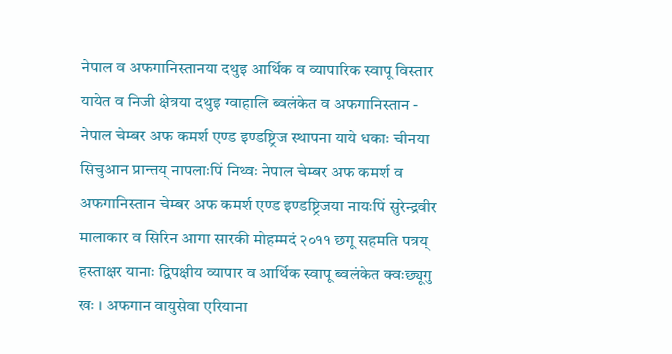नेपाल व अफगानिस्तानया दथुइ आर्थिक व व्यापारिक स्वापू विस्तार यायेत व निजी क्षेत्रया दथुइ ग्वाहालि ब्वलंकेत व अफगानिस्तान - नेपाल चेम्बर अफ कमर्श एण्ड इण्डष्ट्रिज स्थापना याये धकाः चीनया सिचुआन प्रान्तय् नापलाःपिं निथ्वः नेपाल चेम्बर अफ कमर्श व अफगानिस्तान चेम्बर अफ कमर्श एण्ड इण्डष्ट्रिजया नायःपिं सुरेन्द्रवीर मालाकार व सिरिन आगा सारकी मोहम्मदं २०११ छगू सहमति पत्रय् हस्ताक्षर यानाः द्विपक्षीय व्यापार व आर्थिक स्वापू ब्वलंकेत क्वःछ्यूगु खः । अफगान वायुसेवा एरियाना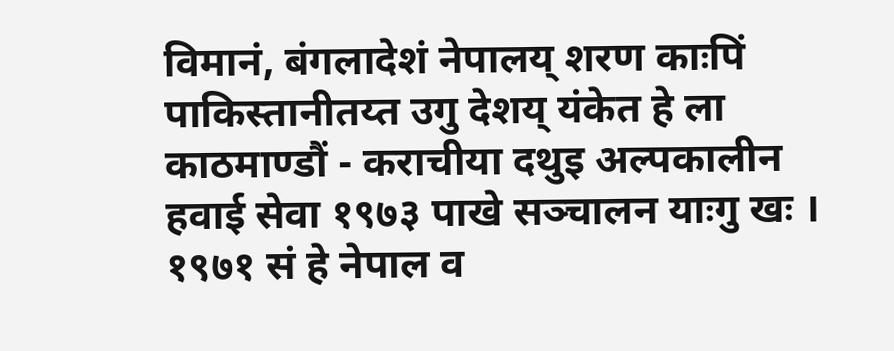विमानं, बंगलादेशं नेपालय् शरण काःपिं पाकिस्तानीतय्त उगु देशय् यंकेत हे ला काठमाण्डौं - कराचीया दथुइ अल्पकालीन हवाई सेवा १९७३ पाखे सञ्चालन याःगु खः । १९७१ सं हे नेपाल व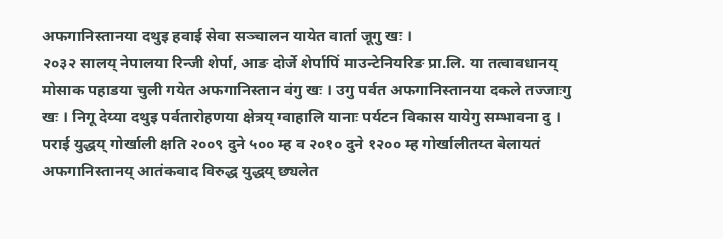अफगानिस्तानया दथुइ हवाई सेवा सञ्चालन यायेत वार्ता जूगु खः ।
२०३२ सालय् नेपालया रिन्जी शेर्पा, आङ दोर्जे शेर्पापिं माउन्टेनियरिङ प्रा.लि. या तत्वावधानय् मोसाक पहाडया चुली गयेत अफगानिस्तान वंगु खः । उगु पर्वत अफगानिस्तानया दकले तज्जाःगु खः । निगू देय्या दथुइ पर्वतारोहणया क्षेत्रय् ग्वाहालि यानाः पर्यटन विकास यायेगु सम्भावना दु । पराई युद्धय् गोर्खाली क्षति २००९ दुने ५०० म्ह व २०१० दुने १२०० म्ह गोर्खालीतय्त बेलायतं अफगानिस्तानय् आतंकवाद विरुद्ध युद्धय् छ्यलेत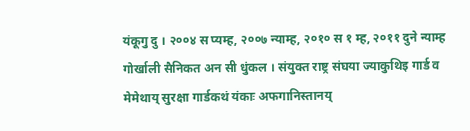यंकूगु दु । २००४ स प्यम्ह, २००७ न्याम्ह, २०१० स १ म्ह, २०११ दुने न्याम्ह गोर्खाली सैनिकत अन सी धुंकल । संयुक्त राष्ट्र संघया ज्याकुथिइ गार्ड व मेमेथाय् सुरक्षा गार्डकथं यंकाः अफगानिस्तानय्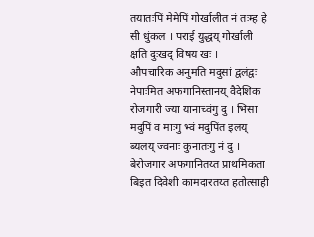तयातःपिं मेमेपिं गोर्खालीत नं तःम्ह हे सी धुंकल । पराई युद्धय् गोर्खाली क्षति दुःखद् विषय खः ।
औपचारिक अनुमति मदुसां द्वलंद्वः नेपाःमित अफगानिस्तानय् वैदेशिक रोजगारी ज्या यानाच्वंगु दु । भिसा मदुपिं व माःगु भ्वं मदुपिंत इलय् ब्यलय् ज्वनाः कुनातःगु नं दु । बेरोजगार अफगानितय्त प्राथमिकता बिइत दिवेशी कामदारतय्त हतोत्साही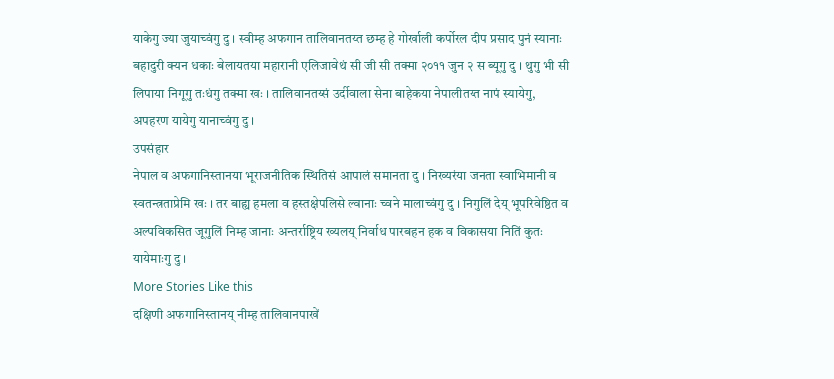याकेगु ज्या जुयाच्वंगु दु । स्वीम्ह अफगान तालिवानतय्त छम्ह हे गोर्खाली कर्पोरल दीप प्रसाद पुनं स्यानाः बहादुरी क्यन धकाः बेलायतया महारानी एलिजावेथं सी जी सी तक्मा २०११ जुन २ स ब्यूगु दु । थुगु भी सी लिपाया निगूगु तःधंगु तक्मा खः । तालिवानतय्सं उर्दीवाला सेना बाहेकया नेपालीतय्त नापं स्यायेगु, अपहरण यायेगु यानाच्वंगु दु ।
उपसंहार
नेपाल व अफगानिस्तानया भूराजनीतिक स्थितिसं आपालं समानता दु । निख्यरंया जनता स्वाभिमानी व स्वतन्त्रताप्रेमि खः । तर बाह्य हमला व हस्तक्षेपलिसे ल्वानाः च्वने मालाच्वंगु दु । निगुलिं देय् भूपरिवेष्ठित व अल्पविकसित जूगुलिं निम्ह जानाः अन्तर्राष्ट्रिय ख्यलय् निर्वाध पारबहन हक व विकासया नितिं कुतः यायेमाःगु दु ।
More Stories Like this
दक्षिणी अफगानिस्तानय् नीम्ह तालिवानपाखें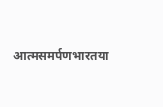आत्मसमर्पणभारतया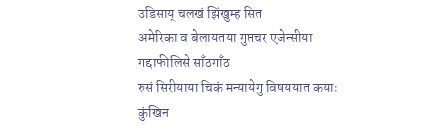उडिसाय् चलखं झिंखुम्ह सित
अमेरिका व बेलायतया गुप्तचर एजेन्सीया गद्दाफीलिसे साँठगाँठ
रुसं सिरीयाया चिकं मन्यायेगु विषययात कयाः कुंखिन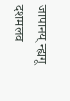जापानय् न्ह्यगू दशमलव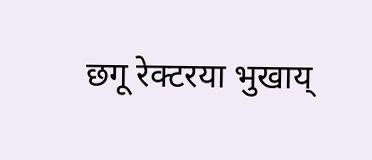छगू रेक्टरया भुखाय्